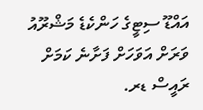އައްޑޫ ސިޓީގެ ހަންކެޑެ މަޝްރޫއު ވަރަށް އަވަހަށް ފަށާނެ ކަމަށް ރައީސް ޑރ.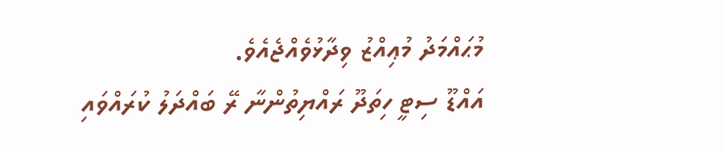މުޙައްމަދު މުޢިއްޒު ވިދާޅުވެއްޖެއެވެ.
އައްޑޫ ސިޓީ ހިތަދޫ ރައްޔިތުންނާ ރޭ ބައްދަލު ކުރައްވައި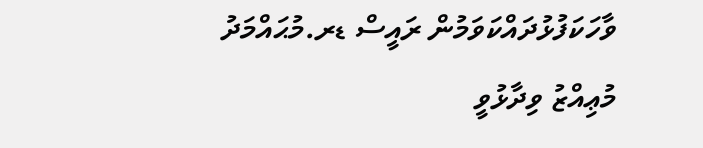ވާހަކަފުޅުދައްކަވަމުން ރައީސް ޑރ.މުޙައްމަދު މުޢިއްޒު ވިދާޅުވީ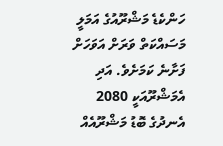ހަންކެޑެ މަޝްރޫއުގެ އަމަލީ މަސައްކަތް ވަރަށް އަވަހަށް ފަށާނެ ކަމަށެވެ. އަދި އެމަޝްރޫއަކީ 2080 އެނދުގެ ބޮޑު މަޝްރޫއެއް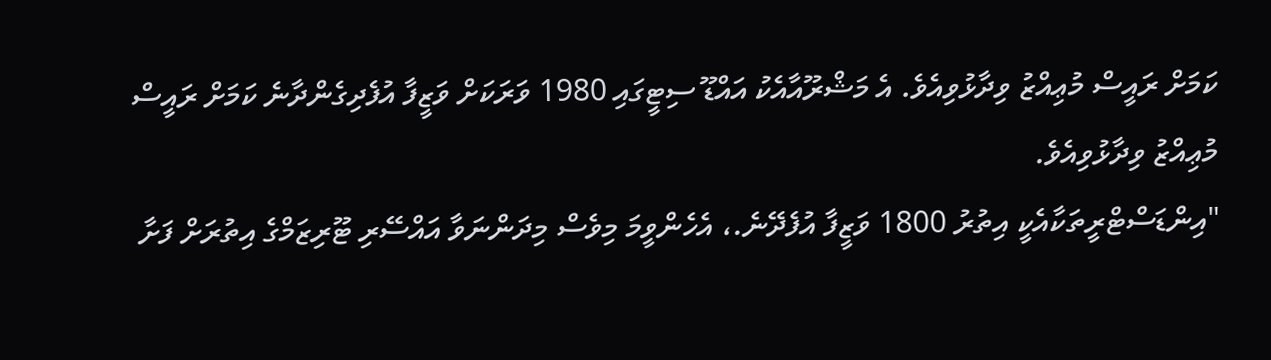ކަމަށް ރައީސް މުޢިއްޒު ވިދާޅުވިއެވެ. އެ މަޝްރޫއާއެކު އައްޑޫ ސިޓީގައި 1980 ވަރަކަށް ވަޒީފާ އުފެދިގެންދާނެ ކަމަށް ރައީސް މުޢިއްޒު ވިދާޅުވިއެވެ.
"އިންޑަސްޓްރީތަކާއެކީ އިތުރު 1800 ވަޒީފާ އުފެދޭނެ.، އެހެންވީމަ މިވެސް މިދަންނަވާ އައްސޭރި ޓޫރިޒަމްގެ އިތުރަށް ފަށާ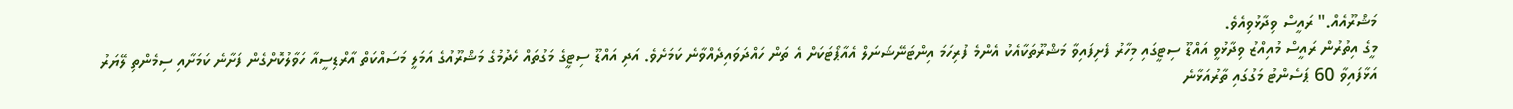މަޝްރޫއެއް." ރައީސް ވިދާޅުވިއެވެ.
މީގެ އިތުރުން ރައީސް މުއިއްޒު ވިދާޅުވީ އައްޑޫ ސިޓީގައި މިހާރު ފެށިފައިވާ މަޝްރޫތަކާއެކު އެންމެ ފުރިހަމަ އިންޓަނޭޝަނަލް އެއާޕޯޓަކަށް އެ ތަން ހައްދަވައިދެއްވާނެ ކަމަށެވެ. އަދި އައްޑޫ ސިޓީގެ މަގުތައް ހެދުމުގެ މަޝްރޫއުގެ އަމަލީ މަސައްކަތް އާރްޑިސީއާ ހަވާލުކޮށްގެން ފަށާނެ ކަމަށާއި ސިމެންތި ލޭޔަރު އަޅާފައިވާ 60 ޕަސެންޓު މަގުގައި ތާރުއަޅާނެ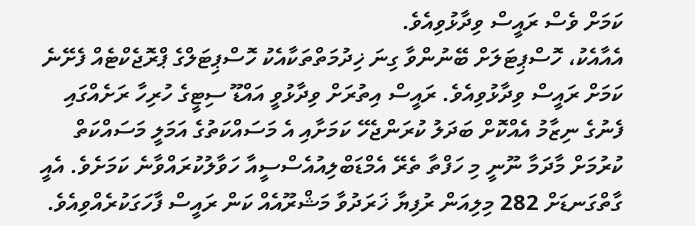ކަމަށް ވެސް ރައީސް ވިދާޅުވިއެވެ.
އެއާއެކު، ހޮސްޕިޓަލަށް ބޭނުންވާ ގިނަ ޚިދުމަތްތަކާއެކު ހޮސްޕިޓަލްގެ ޕްރޮޖެކްޓެއް ފެށޭނެ ކަމަށް ރައީސް ވިދާޅުވިއެވެ. ރައީސް އިތުރަށް ވިދާޅުވީ އައްޑޫ ސިޓީގެ ހުރިހާ ރަށެއްގައި ފެނުގެ ނިޒާމު އެއްކޮށް ބަދަލު ކުރަންޖެހޭ ކަމަށާއި އެ މަސައްކަތުގެ އަމަލީ މަސައްކަތް ކުރުމަށް މާދަމާ ނޫނީ މި ހަފްތާ ތެރޭ އެމްޑަބްލިއުއެސްސީއާ ހަވާލުކުރައްވާނެ ކަމަށެވެ. އެއީ ގާތްގަނޑަށް 282 މިލިއަން ރުފިޔާ ޚަރަދުވާ މަޝްރޫއެއް ކަން ރައީސް ފާހަގަކުރެއްވިއެވެ.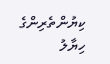ކިޔުންތެރިންގެ ހިޔާލު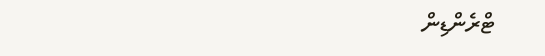ޓްރެންޑިން